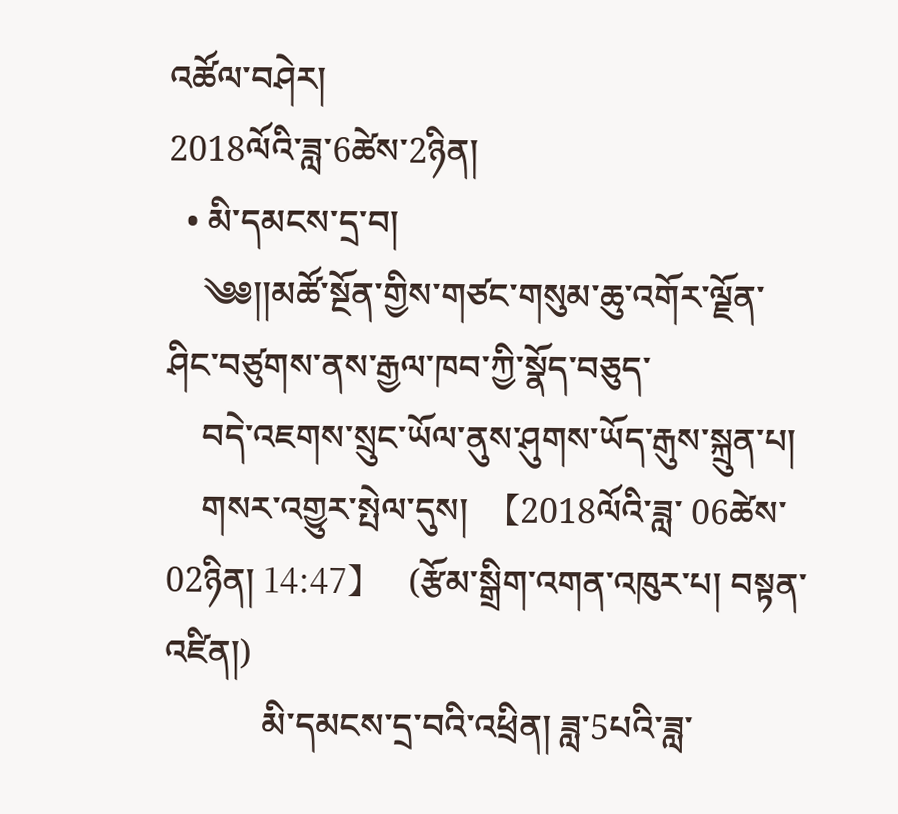འཚོལ་བཤེར།
2018ལོའི་ཟླ་6ཚེས་2ཉིན།
  • མི་དམངས་དྲ་བ།
    ༄༅།།མཚོ་སྔོན་གྱིས་གཙང་གསུམ་ཆུ་འགོར་ལྗོན་ཤིང་བཙུགས་ནས་རྒྱལ་ཁབ་ཀྱི་སྣོད་བཅུད་
    བདེ་འཇགས་སྲུང་ཡོལ་ནུས་ཤུགས་ཡོད་རྒུས་སྐྲུན་པ།
    གསར་འགྱུར་སྤེལ་དུས།  【2018ལོའི་ཟླ་ 06ཚེས་02ཉིན། 14:47】   (རྩོམ་སྒྲིག་འགན་འཁུར་པ། བསྟན་འཛིན།)
           མི་དམངས་དྲ་བའི་འཕྲིན། ཟླ་5པའི་ཟླ་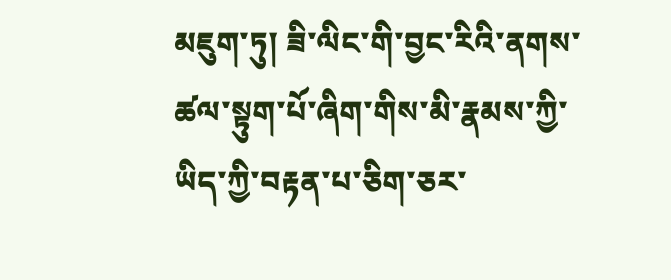མཇུག་ཏུ། ཟི་ལིང་གི་བྱང་རིའི་ནགས་ཚལ་སྟུག་པོ་ཞིག་གིས་མི་རྣམས་ཀྱི་ཡིད་ཀྱི་བརྟན་པ་ཅིག་ཅར་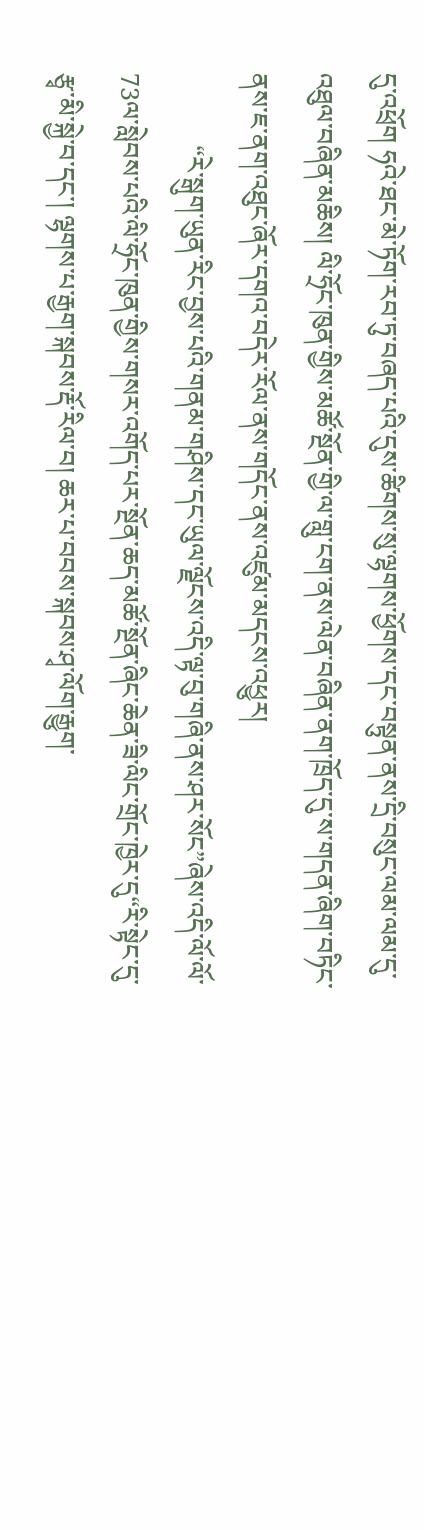དུ་འཕྲོག ཧའེ་ཐང་མེ་ཏོག་རབ་ཏུ་བཞད་པའི་དུས་ཚིགས་སུ་ལྷགས་ཕྱོགས་དང་བསྟུན་ནས་དྲི་བསུང་ལམ་ལམ་དུ་འཐུལ་བཞིན་མཆིས། ལི་ཧྲོང་ཁུན་གྱིས་མཚོ་སྔོན་གྱི་ལ་གླུ་ངག་ནས་ལེན་བཞིན་ནག་ཁྲོད་དུ་ས་གདན་ཞིག་བཏིང་ནས་ཇ་ནག་འཐུང་ཞོར་དགའ་བདེར་རོལ་ནས་གདོང་ནས་འཛུམ་མདངས་འཕྱུར།
           “རེ་སྒུག་ཡུན་རིང་བྱས་པའི་གནམ་གཤིས་དང་ཡུལ་ལྗོངས་འདི་ལྟ་བུ་གཞི་ནས་ཤར་སོང”ཞེས་འདི་ལོ་ལོ་73ལ་སླེབས་པའི་ལི་ཧྲོང་ཁུན་གྱིས་གསར་འགོད་པར་སྔོན་ཆད་མཚོ་སྔོན་ཞིང་ཆེན་ཟི་ལིང་གྲོང་ཁྱེར་དུ“རི་སྟེང་དུ་རྩྭ་མི་སྐྱེ་བ་དང་། ལྷགས་པ་རྒྱག་སྐབས་རྡོ་རིལ་བ། ཆར་པ་བབས་སྐབས་ཤྭ་ལོག་རྒྱུག་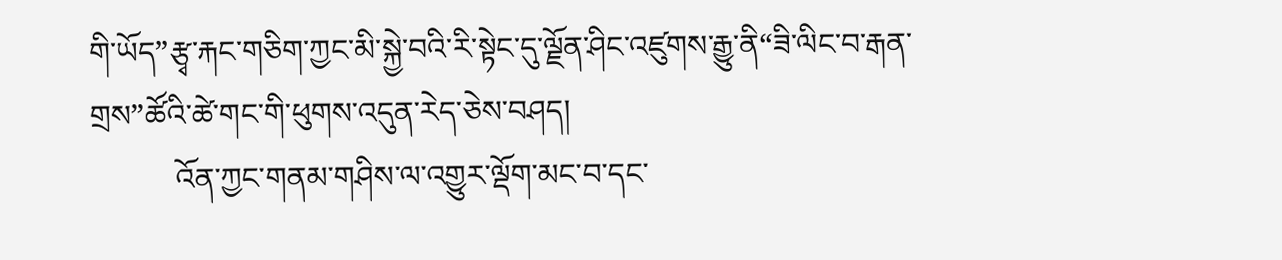གི་ཡོད”རྩྭ་རྐང་གཅིག་ཀྱང་མི་སྐྱེ་བའི་རི་སྟེང་དུ་ལྗོན་ཤིང་འཛུགས་རྒྱུ་ནི“ཟི་ལིང་བ་རྒན་གྲས”ཚོའི་ཚེ་གང་གི་ཕུགས་འདུན་རེད་ཅེས་བཤད།
           འོན་ཀྱང་གནམ་གཤིས་ལ་འགྱུར་ལྡོག་མང་བ་དང་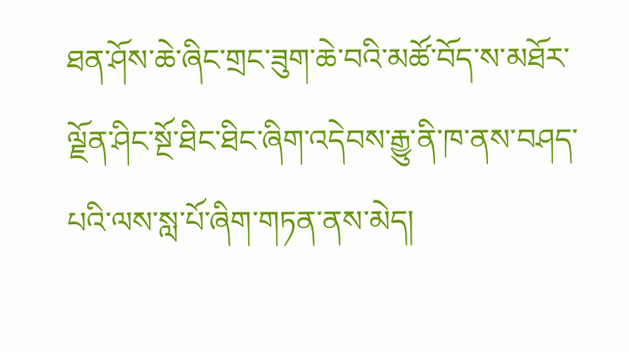ཐན་ཤོས་ཆེ་ཞིང་གྲང་ཟུག་ཆེ་བའི་མཚོ་བོད་ས་མཐོར་ལྗོན་ཤིང་སྔོ་ཐིང་ཐིང་ཞིག་འདེབས་རྒྱུ་ནི་ཁ་ནས་བཤད་པའི་ལས་སླ་པོ་ཞིག་གཏན་ནས་མེད།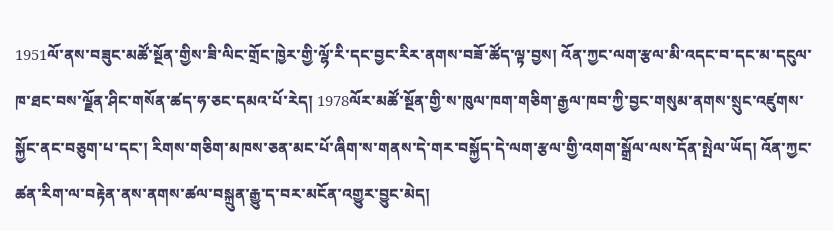1951ལོ་ནས་བཟུང་མཚོ་སྔོན་གྱིས་ཟི་ལིང་གྲོང་ཁྱེར་གྱི་ལྷོ་རི་དང་བྱང་རིར་ནགས་བཟོ་ཚོད་ལྟ་བྱས། འོན་ཀྱང་ལག་རྩལ་མི་འདང་བ་དང་མ་དངུལ་ཁ་ཐང་བས་ལྗོན་ཤིང་གསོན་ཚད་ཧ་ཅང་དམའ་པོ་རེད། 1978ལོར་མཚོ་སྔོན་གྱི་ས་ཁུལ་ཁག་གཅིག་རྒྱལ་ཁབ་ཀྱི་བྱང་གསུམ་ནགས་སྲུང་འཛུགས་སྐྱོང་ནང་བཅུག་པ་དང་། རིགས་གཅིག་མཁས་ཅན་མང་པོ་ཞིག་ས་གནས་དེ་གར་བསྐྱོད་དེ་ལག་རྩལ་གྱི་འགག་སྒྲོལ་ལས་དོན་སྤེལ་ཡོད། འོན་ཀྱང་ཚན་རིག་ལ་བརྟེན་ནས་ནགས་ཚལ་བསྐྲུན་རྒྱུ་ད་བར་མངོན་འགྱུར་བྱུང་མེད།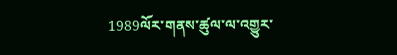1989ལོར་གནས་ཚུལ་ལ་འགྱུར་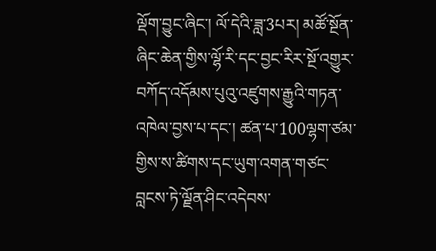ལྡོག་བྱུང་ཞིང་། ལོ་དེའི་ཟླ་3པར། མཚོ་སྔོན་ཞིང་ཆེན་གྱིས་ལྷོ་རི་དང་བྱང་རིར་སྔོ་འགྱུར་བཀོད་འདོམས་པུའུ་འཛུགས་རྒྱུའི་གཏན་འཁེལ་བྱས་པ་དང་། ཚན་པ་100ལྷག་ཙམ་གྱིས་ས་ཚིགས་དང་ཡུག་འགན་གཙང་བླངས་ཏེ་ལྗོན་ཤིང་འདེབས་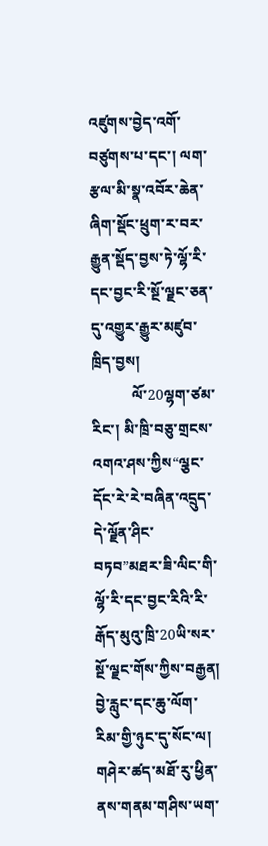འཛུགས་བྱེད་འགོ་བཙུགས་པ་དང་། ལག་རྩལ་མི་སྣ་འབོར་ཆེན་ཞིག་སྡོང་ཕྲུག་ར་བར་རྒྱུན་སྡོད་བྱས་ཏེ་ལྷོ་རི་དང་བྱང་རི་སྔོ་ལྗང་ཅན་དུ་འགྱུར་རྒྱུར་མཛུབ་ཁྲིད་བྱས།
           ལོ་20ལྷག་ཙམ་རིང་། མི་ཁྲི་བཅུ་གྲངས་འགའ་ཤས་ཀྱིས“ལྕང་དོང་རེ་རེ་བཞིན་འདྲུད་དེ་ལྗོན་ཤིང་བཏབ”མཐར་ཟི་ལིང་གི་ལྷོ་རི་དང་བྱང་རིའི་རི་རྒོད་མུའུ་ཁྲི་20ཡི་སར་སྔོ་ལྗང་གོས་ཀྱིས་བརྒྱན། བྱེ་རླུང་དང་ཆུ་ལོག་རིམ་གྱི་ཉུང་དུ་སོང་ལ། གཤེར་ཚད་མཐོ་རུ་ཕྱིན་ནས་གནམ་གཤིས་ཡག་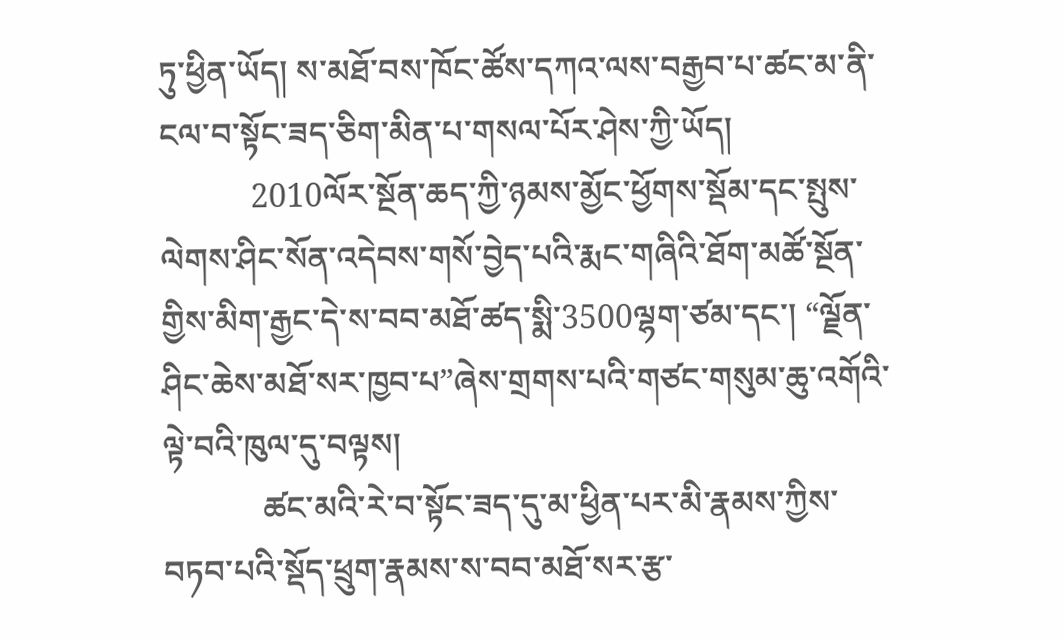ཏུ་ཕྱིན་ཡོད། ས་མཐོ་བས་ཁོང་ཚོས་དཀའ་ལས་བརྒྱབ་པ་ཚང་མ་ནི་ངལ་བ་སྟོང་ཟད་ཅིག་མིན་པ་གསལ་པོར་ཤེས་ཀྱི་ཡོད།
           2010ལོར་སྔོན་ཆད་ཀྱི་ཉམས་མྱོང་ཕྱོགས་སྡོམ་དང་སྤུས་ལེགས་ཤིང་སོན་འདེབས་གསོ་བྱེད་པའི་རྨང་གཞིའི་ཐོག་མཚོ་སྔོན་གྱིས་མིག་རྒྱང་དེ་ས་བབ་མཐོ་ཚད་སྨི་3500ལྷག་ཙམ་དང་། “ལྗོན་ཤིང་ཆེས་མཐོ་སར་ཁྱབ་པ”ཞེས་གྲགས་པའི་གཙང་གསུམ་ཆུ་འགོའི་ལྟེ་བའི་ཁུལ་དུ་བལྟས།
            ཚང་མའི་རེ་བ་སྟོང་ཟད་དུ་མ་ཕྱིན་པར་མི་རྣམས་ཀྱིས་བཏབ་པའི་སྡོད་ཕྲུག་རྣམས་ས་བབ་མཐོ་སར་རྩ་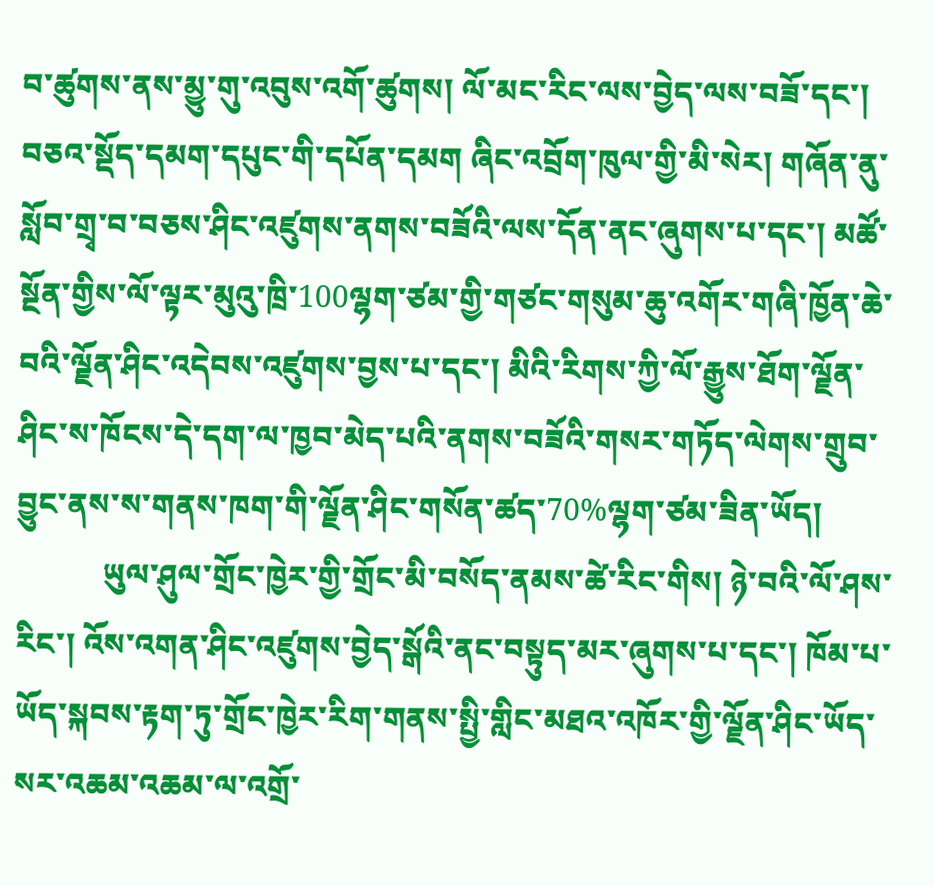བ་ཚུགས་ནས་མྱུ་གུ་འབུས་འགོ་ཚུགས། ལོ་མང་རིང་ལས་བྱེད་ལས་བཟོ་དང་། བཅའ་སྡོད་དམག་དཔུང་གི་དཔོན་དམག ཞིང་འབྲོག་ཁུལ་གྱི་མི་སེར། གཞོན་ནུ་སློབ་གྲྭ་བ་བཅས་ཤིང་འཛུགས་ནགས་བཟོའི་ལས་དོན་ནང་ཞུགས་པ་དང་། མཚོ་སྔོན་གྱིས་ལོ་ལྟར་མུའུ་ཁྲི་100ལྷག་ཙམ་གྱི་གཙང་གསུམ་ཆུ་འགོར་གཞི་ཁྱོན་ཆེ་བའི་ལྗོན་ཤིང་འདེབས་འཛུགས་བྱས་པ་དང་། མིའི་རིགས་ཀྱི་ལོ་རྒྱུས་ཐོག་ལྗོན་ཤིང་ས་ཁོངས་དེ་དག་ལ་ཁྱབ་མེད་པའི་ནགས་བཟོའི་གསར་གཏོད་ལེགས་གྲུབ་བྱུང་ནས་ས་གནས་ཁག་གི་ལྗོན་ཤིང་གསོན་ཚད་70%ལྷག་ཙམ་ཟིན་ཡོད།
           ཡུལ་ཤུལ་གྲོང་ཁྱེར་གྱི་གྲོང་མི་བསོད་ནམས་ཚེ་རིང་གིས། ཉེ་བའི་ལོ་ཤས་རིང་། འོས་འགན་ཤིང་འཛུགས་བྱེད་སྒོའི་ནང་བསྟུད་མར་ཞུགས་པ་དང་། ཁོམ་པ་ཡོད་སྐབས་རྟག་ཏུ་གྲོང་ཁྱེར་རིག་གནས་སྤྱི་གླིང་མཐའ་འཁོར་གྱི་ལྗོན་ཤིང་ཡོད་སར་འཆམ་འཆམ་ལ་འགྲོ་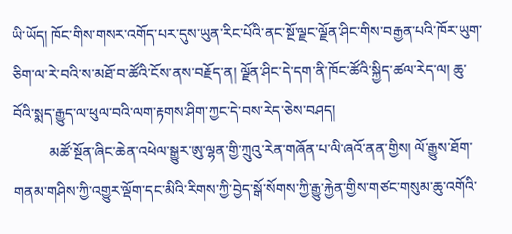ཡི་ཡོད། ཁོང་གིས་གསར་འགོད་པར་དུས་ཡུན་རིང་པོའི་ནང་སྔོ་ལྗང་ལྗོན་ཤིང་གིས་བརྒྱན་པའི་ཁོར་ཡུག་ཅིག་ལ་རེ་བའི་ས་མཐོ་བ་ཚོའི་ངོས་ནས་བརྗོད་ན། ལྗོན་ཤིང་དེ་དག་ནི་ཁོང་ཚོའི་སྐྱིད་ཚལ་རེད་ལ། ཆུ་བོའི་སྨད་རྒྱུད་ལ་ཕུལ་བའི་ལག་རྟགས་ཤིག་ཀྱང་དེ་བས་རེད་ཅེས་བཤད།
          མཚོ་སྔོན་ཞིང་ཆེན་འཕེལ་སྒྱུར་ཨུ་ལྷན་གྱི་ཀྲུའུ་རེན་གཞོན་པ་ལི་ཞའོ་ནན་གྱིས། ལོ་རྒྱུས་ཐོག་གནམ་གཤིས་ཀྱི་འགྱུར་ལྡོག་དང་མིའི་རིགས་ཀྱི་བྱེད་སྒོ་སོགས་ཀྱི་རྒྱུ་རྐྱེན་གྱིས་གཙང་གསུམ་ཆུ་འགོའི་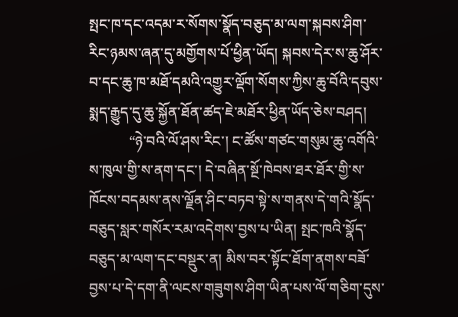སྤང་ཁ་དང་འདམ་ར་སོགས་སྣོད་བཅུད་མ་ལག་སྐབས་ཤིག་རིང་ཉམས་ཞན་དུ་མགྱོགས་པོ་ཕྱིན་ཡོད། སྐབས་དེར་ས་ཆུ་ཤོར་བ་དང་ཆུ་ཁ་མཐོ་དམའི་འགྱུར་ལྡོག་སོགས་ཀྱིས་ཆུ་བོའི་དབུས་སྨད་རྒྱུད་དུ་ཆུ་སྐྱོན་ཐོན་ཚད་ཇེ་མཐོར་ཕྱིན་ཡོད་ཅེས་བཤད།
           “ཉེ་བའི་ལོ་ཤས་རིང་། ང་ཚོས་གཙང་གསུམ་ཆུ་འགོའི་ས་ཁུལ་གྱི་ས་ནག་དང་། དེ་བཞིན་སྔོ་ཁེབས་ཐར་ཐོར་གྱི་ས་ཁོངས་བདམས་ནས་ལྗོན་ཤིང་བཏབ་སྟེ་ས་གནས་དེ་གའི་སྣོད་བཅུད་སླར་གསོར་རམ་འདེགས་བྱས་པ་ཡིན། སྤང་ཁའི་སྣོད་བཅུད་མ་ལག་དང་བསྡུར་ན། མིས་བར་སྟོང་ཐོག་ནགས་བཟོ་བྱས་པ་དེ་དག་ནི་ལངས་གཟུགས་ཤིག་ཡིན་པས་ལོ་གཅིག་དུས་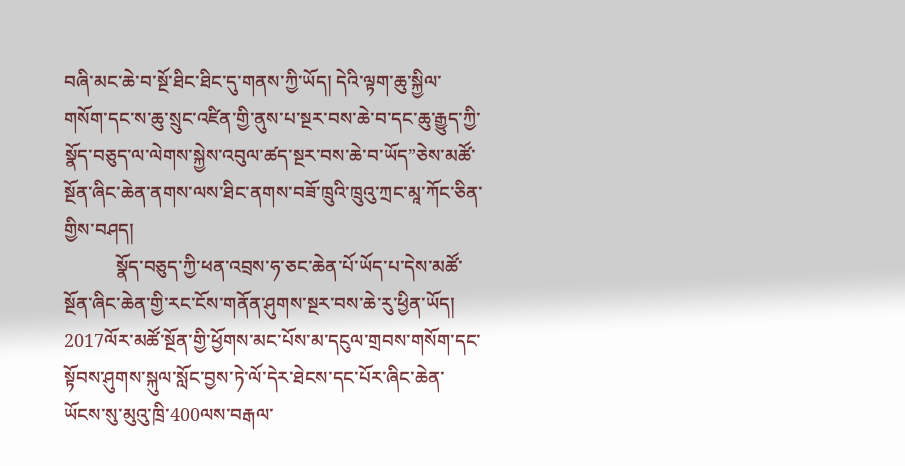བཞི་མང་ཆེ་བ་སྔོ་ཐིང་ཐིང་དུ་གནས་ཀྱི་ཡོད། དེའི་ལྟག་ཆུ་སྐྱིལ་གསོག་དང་ས་ཆུ་སྲུང་འཛིན་གྱི་ནུས་པ་སྔར་བས་ཆེ་བ་དང་ཆུ་རྒྱུད་ཀྱི་སྣོད་བཅུད་ལ་ལེགས་སྐྱེས་འབུལ་ཚད་སྔར་བས་ཆེ་བ་ཡོད”ཅེས་མཚོ་སྔོན་ཞིང་ཆེན་ནགས་ལས་ཐིང་ནགས་བཟོ་ཁྲུའི་ཁྲུའུ་ཀྲང་མཱ་ཀོང་ཅིན་གྱིས་བཤད།
           སྣོད་བཅུད་ཀྱི་ཕན་འབྲས་ཧ་ཅང་ཆེན་པོ་ཡོད་པ་དེས་མཚོ་སྔོན་ཞིང་ཆེན་གྱི་རང་ངོས་གནོན་ཤུགས་སྔར་བས་ཆེ་རུ་ཕྱིན་ཡོད། 2017ལོར་མཚོ་སྔོན་གྱི་ཕྱོགས་མང་པོས་མ་དངུལ་གྲབས་གསོག་དང་སྟོབས་ཤུགས་སྐུལ་སློང་བྱས་ཏེ་ལོ་དེར་ཐེངས་དང་པོར་ཞིང་ཆེན་ཡོངས་སུ་མུའུ་ཁྲི་400ལས་བརྒལ་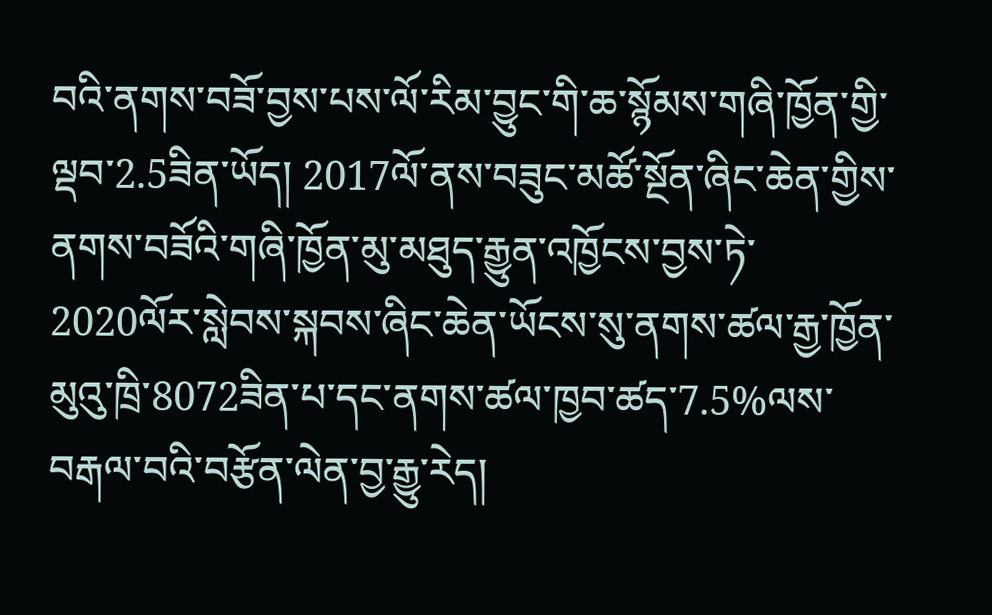བའི་ནགས་བཟོ་བྱས་པས་ལོ་རིམ་བྱུང་གི་ཆ་སྙོམས་གཞི་ཁྱོན་གྱི་ལྡབ་2.5ཟིན་ཡོད། 2017ལོ་ནས་བཟུང་མཚོ་སྔོན་ཞིང་ཆེན་གྱིས་ནགས་བཟོའི་གཞི་ཁྱོན་མུ་མཐུད་རྒྱུན་འཁྱོངས་བྱས་ཏེ་2020ལོར་སླེབས་སྐབས་ཞིང་ཆེན་ཡོངས་སུ་ནགས་ཚལ་རྒྱ་ཁྱོན་མུའུ་ཁྲི་8072ཟིན་པ་དང་ནགས་ཚལ་ཁྱབ་ཚད་7.5%ལས་བརྒལ་བའི་བརྩོན་ལེན་བྱ་རྒྱུ་རེད།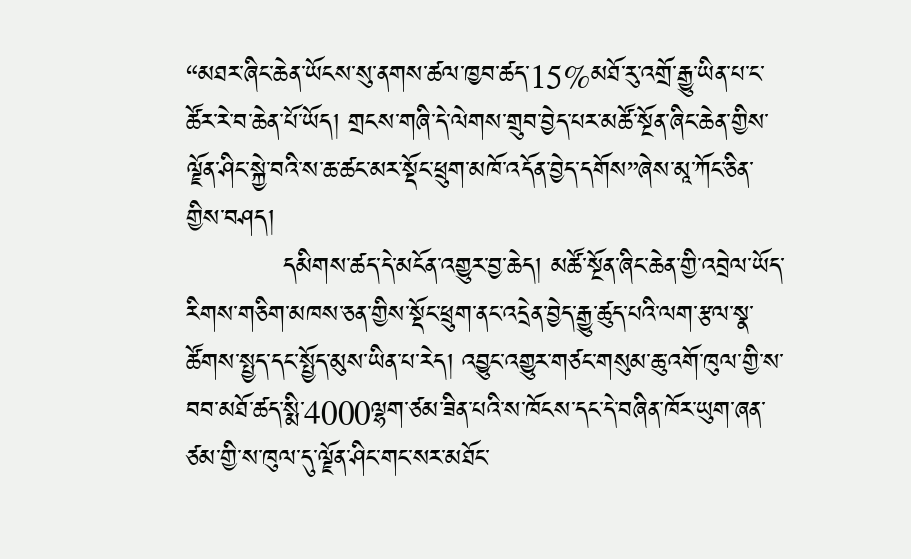“མཐར་ཞིང་ཆེན་ཡོངས་སུ་ནགས་ཚལ་ཁྱབ་ཚད་15%མཐོ་རུ་འགྲོ་རྒྱུ་ཡིན་པ་ང་ཚོར་རེ་བ་ཆེན་པོ་ཡོད། གྲངས་གཞི་དེ་ལེགས་གྲུབ་བྱེད་པར་མཚོ་སྔོན་ཞིང་ཆེན་གྱིས་ལྗོན་ཤིང་སྐྱེ་བའི་ས་ཆ་ཚང་མར་སྡོང་ཕྲུག་མཁོ་འདོན་བྱེད་དགོས”ཞེས་མཱ་ཀོང་ཅིན་གྱིས་བཤད།
           དམིགས་ཚད་དེ་མངོན་འགྱུར་བྱ་ཆེད། མཚོ་སྔོན་ཞིང་ཆེན་གྱི་འབྲེལ་ཡོད་རིགས་གཅིག་མཁས་ཅན་གྱིས་སྡོང་ཕྲུག་ནང་འདྲེན་བྱེད་རྒྱུ་ཚུད་པའི་ལག་རྩལ་སྣ་ཚོགས་སྤྱད་དང་སྤྱོད་མུས་ཡིན་པ་རེད། འབྱུང་འགྱུར་གཙང་གསུམ་ཆུ་འགོ་ཁུལ་གྱི་ས་བབ་མཐོ་ཚད་སྨི་4000ལྷག་ཙམ་ཟིན་པའི་ས་ཁོངས་དང་དེ་བཞིན་ཁོར་ཡུག་ཞན་ཙམ་གྱི་ས་ཁུལ་དུ་ལྗོན་ཤིང་གང་སར་མཐོང་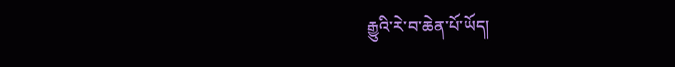རྒྱུའི་རེ་བ་ཆེན་པོ་ཡོད།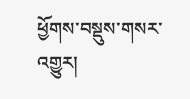ཕྱོགས་བསྡུས་གསར་འགྱུར།